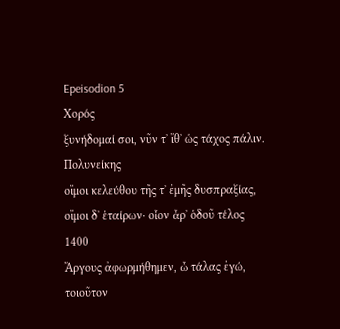Epeisodion 5
Χορός
ξυνήδομαί σοι, νῦν τʼ ἴθʼ ὡς τάχος πάλιν.
Πολυνείκης
οἴμοι κελεύθου τῆς τʼ ἐμῆς δυσπραξίας,
οἴμοι δʼ ἑταίρων· οἷον ἆρʼ ὁδοῦ τέλος
1400
Ἄργους ἀφωρμήθημεν, ὦ τάλας ἐγώ,
τοιοῦτον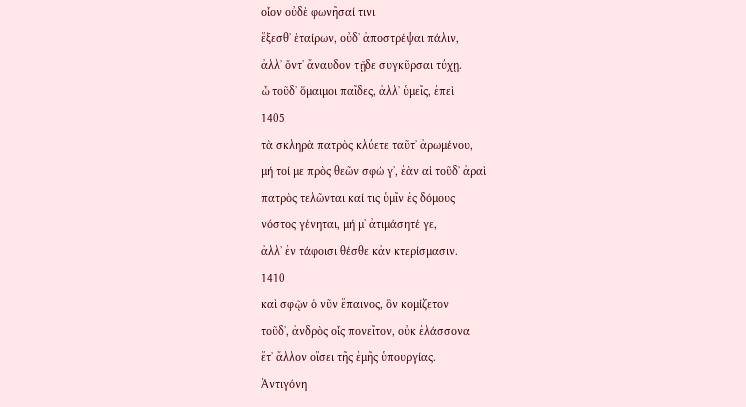οἷον οὐδὲ φωνῆσαί τινι
ἔξεσθʼ ἑταίρων, οὐδʼ ἀποστρέψαι πάλιν,
ἀλλʼ ὄντʼ ἄναυδον τῇδε συγκῦρσαι τύχῃ.
ὦ τοῦδʼ ὅμαιμοι παῖδες, ἀλλʼ ὑμεῖς, ἐπεὶ
1405
τὰ σκληρὰ πατρὸς κλύετε ταῦτʼ ἀρωμένου,
μή τοί με πρὸς θεῶν σφώ γʼ, ἐὰν αἱ τοῦδʼ ἀραὶ
πατρὸς τελῶνται καί τις ὑμῖν ἐς δόμους
νόστος γένηται, μή μʼ ἀτιμάσητέ γε,
ἀλλʼ ἐν τάφοισι θέσθε κἀν κτερίσμασιν.
1410
καὶ σφῷν ὁ νῦν ἔπαινος, ὃν κομίζετον
τοῦδʼ, ἀνδρὸς οἷς πονεῖτον, οὐκ ἐλάσσονα
ἔτʼ ἄλλον οἴσει τῆς ἐμῆς ὑπουργίας.
Ἀντιγόνη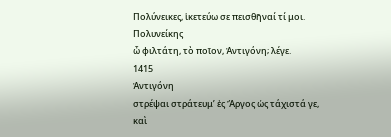Πολύνεικες, ἱκετεύω σε πεισθῆναί τί μοι.
Πολυνείκης
ὦ φιλτάτη, τὸ ποῖον, Ἀντιγόνη; λέγε.
1415
Ἀντιγόνη
στρέψαι στράτευμʼ ἐς Ἄργος ὡς τάχιστά γε,
καὶ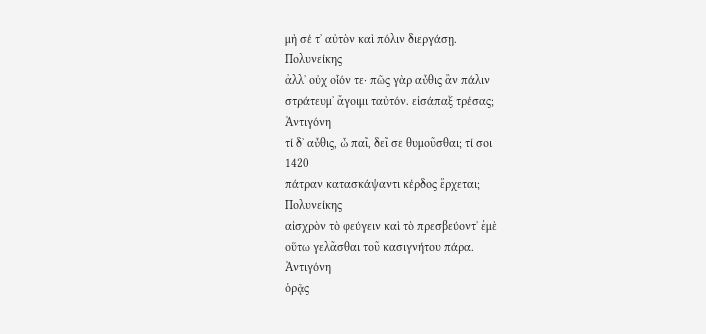μὴ σέ τʼ αὐτὸν καὶ πόλιν διεργάσῃ.
Πολυνείκης
ἀλλʼ οὐχ οἷόν τε· πῶς γὰρ αὖθις ἂν πάλιν
στράτευμʼ ἄγοιμι ταὐτόν. εἰσάπαξ τρέσας;
Ἀντιγόνη
τί δʼ αὖθις, ὦ παῖ, δεῖ σε θυμοῦσθαι; τί σοι
1420
πάτραν κατασκάψαντι κέρδος ἔρχεται;
Πολυνείκης
αἰσχρὸν τὸ φεύγειν καὶ τὸ πρεσβεύοντʼ ἐμὲ
οὕτω γελᾶσθαι τοῦ κασιγνήτου πάρα.
Ἀντιγόνη
ὁρᾷς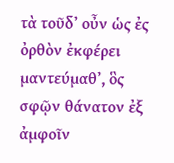τὰ τοῦδʼ οὖν ὡς ἐς ὀρθὸν ἐκφέρει
μαντεύμαθʼ, ὃς σφῷν θάνατον ἐξ ἀμφοῖν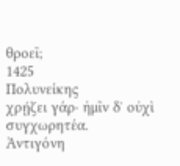θροεῖ;
1425
Πολυνείκης
χρῄζει γάρ· ἡμῖν δʼ οὐχὶ συγχωρητέα.
Ἀντιγόνη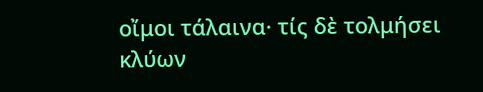οἴμοι τάλαινα· τίς δὲ τολμήσει κλύων